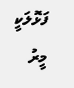ފަޅޮލަކީ މީރު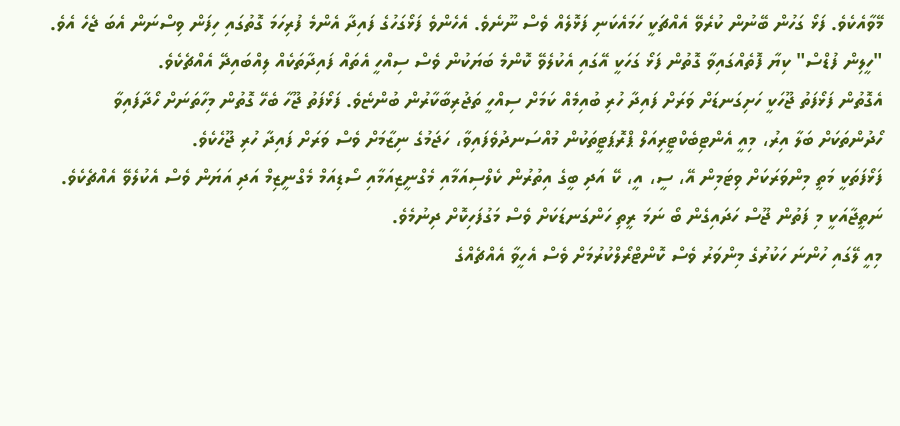މޭވާއެކެވެ. ފަޅޯ ގަހުން ބޭނުން ކުރެވޭ އެއްޗަކީ ހަމައެކަނި ފަޅޮލެއް ވެސް ނޫނެވެ. އެހެންވެ ފަޅޯގަހުގެ ފައިދާ އެންމެ ފުރިހަމަ ގޮތުގައި ހިފަން ވިސްނަން އެބަ ޖެހެ އެވެ.
"ހީލިން ފުޑްސް" ކިޔާ ފޮތެއްގައިވާ ގޮތުން ފަޅޯ ގަހަކީ އޭގައި އެކުލެވޭ ކޮންމެ ބަޔަކުން ވެސް ސިއްހީ އެތައް ފައިދާތަކެއް ލިއްބައިދޭ އެއްޗެކެވެ.
އެގޮތުން ފަޅޯފަތު ޖޫހަކީ ހަށިގަނޑަށް ވަރަށް ފައިދާ ހުރި ބުއިމެއް ކަމަށް ސިއްހީ ތަޖުރިބާކާރުން ބުންޏެވެ. ފަޅޯފަތު ޖޫހާ ބެހޭ ގޮތުން މިހާތަނަށް ހޯދާފައިވާ ހޯދުންތަކަށް ބަލާ އިރު، މިއީ އެންޓިބެކްޓީރިއަލް ޕްރޮޕަޓީތަކުން މުއްސަނދުވެފައިވާ، ހަޖަމުގެ ނިޒާމަށް ވެސް ވަރަށް ފައިދާ ހުރި ޖޫހެކެވެ.
ފަޅޯފަތަކީ މަތީ މިންވަރަކަށް ވިޓަމިން އޭ، ސީ، އީ، ކޭ އަދި ބީގެ އިތުރުން ކެލްސިއަމާއި މެގްނީޒިއަމާއި ސޯޑިއަމް މެގްނީޒިމް އަދި އަޔަން ވެސް އެކުލެވޭ އެއްޗެކެވެ. ނަތީޖާއަކީ މި ފަތުން ޖޫސް ހަދައިގެން ބޯ ނަމަ ރީތި ހަންގަނޑަކަށް ވެސް މަގުފަހިކޮށް ދިނުމެވެ.
މިއީ ލޭގައި ހުންނަ ހަކުރުގެ މިންވަރު ވެސް ކޮންޓްރޯލްކުރުމަށް ވެސް އެހީވާ އެއްޗެއްގެ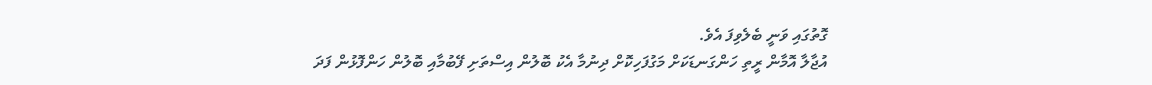ގޮތުގައި ވަނީ ބެލެވިފަ އެވެ.
އުޖާލާ އޮމާން ރީތި ހަންގަނޑަކަށް މަގުފަހިކޮށް ދިނުމާ އެކު ބޮލުން އިސްތަށި ފޭބުމާއި ބޮލުން ހަންފޮޅުން ފަދަ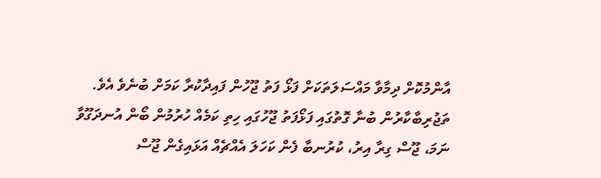އާންމުކޮށް ދިމާވާ މައްސަލަތަކަށް ފަޅޯ ފަތު ޖޫހުން ފައިދާކުރާ ކަމަށް ބުނެވެ އެވެ.
ތަޖުރިބާކާރުން ބުނާ ގޮތުގައި ފަޅޯފަތު ޖޫހުގައި ހިތި ކަމެއް ހުރުމުން ބޯން އުނދަގޫވާ ނަމަ، ޖޫސް ގިރާ އިރު، ކުރުނބާ ފެން ކަހަލަ އެއްޗެއް އަޅައިގެން ޖޫސް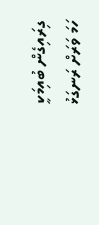ގިރައިގެން ބުއިމަކީ ހަމަ ވަރަށް ރަނގަޅު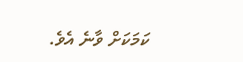ކަމަކަށް ވާނެ އެވެ.